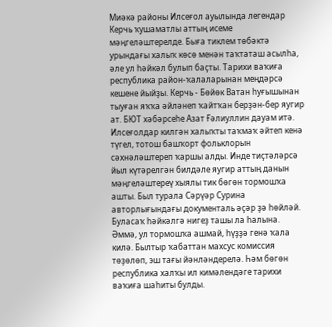Миәкә районы Илсеғол ауылында легендар Керчь ҡушаматлы аттың исеме мәңгеләштерелде. Быға тиклем төбәктә урындағы халыҡ көсө менән таҡтаташ асылһа, әле ул һәйкәл булып баҫты. Тарихи ваҡиға республика район-ҡалаларынан меңдәрсә кешене йыйҙы. Керчь - Бөйөк Ватан һуғышынан тыуған яҡҡа әйләнеп ҡайтҡан берҙән-бер яугир ат. БЮТ хәбәрсеһе Азат Ғәлиуллин дауам итә.
Илсеғолдар килгән халыҡты таҡмаҡ әйтеп кенә түгел, тотош башҡорт фольклорын сәхнәләштереп ҡаршы алды. Инде тиҫтәләрсә йыл күтәрелгән билдәле яугир аттың данын мәңгеләштереү хыялы тик бөгөн тормошҡа ашты. Был турала Сәрүәр Сурина авторлығындағы документаль әҫәр ҙә һөйләй. Буласаҡ һәйкәлгә нигеҙ ташы ла һалына. Әммә, ул тормошҡа ашмай, һүҙҙә генә ҡала килә. Былтыр ҡабаттан махсус комиссия төҙөлөп, эш тағы йәнләндерелә. Һәм бөгөн республика халҡы ил кимәлендәге тарихи ваҡиға шаһиты булды.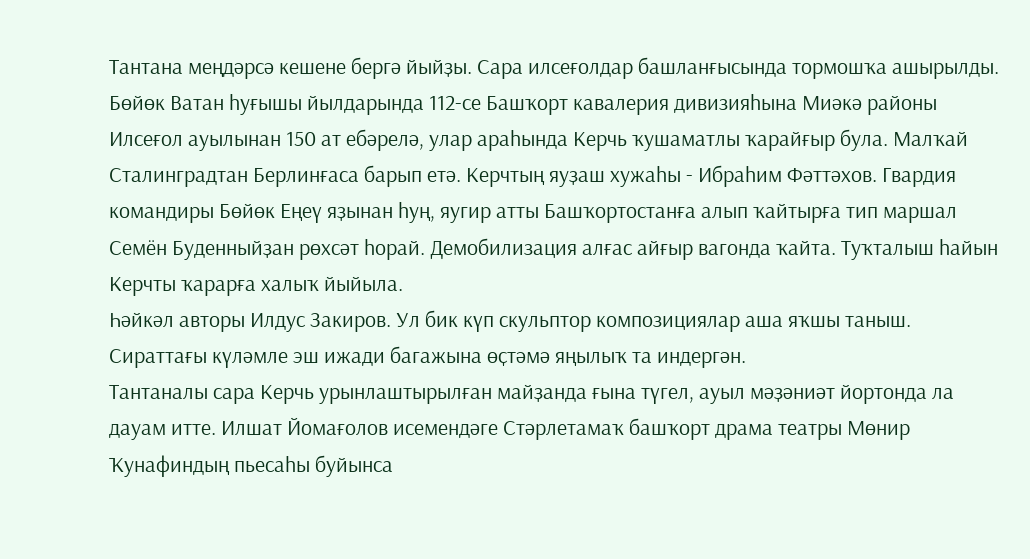Тантана меңдәрсә кешене бергә йыйҙы. Сара илсеғолдар башланғысында тормошҡа ашырылды. Бөйөк Ватан һуғышы йылдарында 112-се Башҡорт кавалерия дивизияһына Миәкә районы Илсеғол ауылынан 150 ат ебәрелә, улар араһында Керчь ҡушаматлы ҡарайғыр була. Малҡай Сталинградтан Берлинғаса барып етә. Керчтың яуҙаш хужаһы - Ибраһим Фәттәхов. Гвардия командиры Бөйөк Еңеү яҙынан һуң, яугир атты Башҡортостанға алып ҡайтырға тип маршал Семён Буденныйҙан рөхсәт һорай. Демобилизация алғас айғыр вагонда ҡайта. Туҡталыш һайын Керчты ҡарарға халыҡ йыйыла.
Һәйкәл авторы Илдус Закиров. Ул бик күп скульптор композициялар аша яҡшы таныш. Сираттағы күләмле эш ижади багажына өҫтәмә яңылыҡ та индергән.
Тантаналы сара Керчь урынлаштырылған майҙанда ғына түгел, ауыл мәҙәниәт йортонда ла дауам итте. Илшат Йомағолов исемендәге Стәрлетамаҡ башҡорт драма театры Мөнир Ҡунафиндың пьесаһы буйынса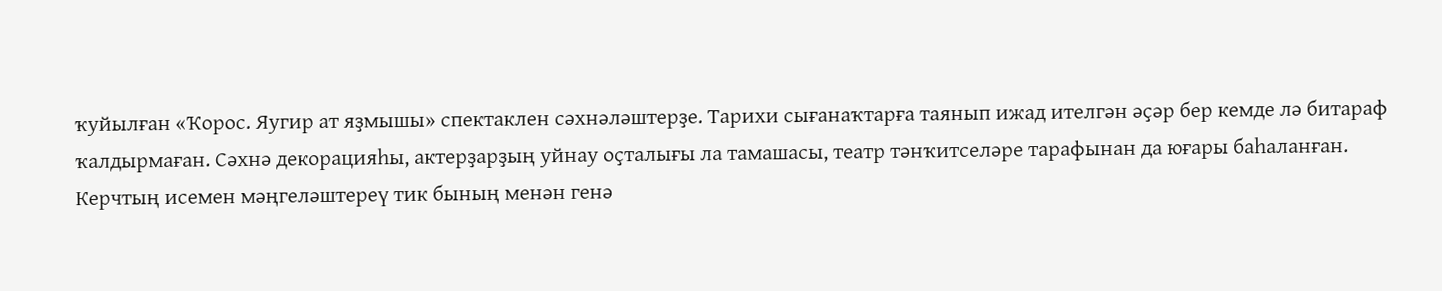ҡуйылған «Ҡорос. Яугир ат яҙмышы» спектаклен сәхнәләштерҙе. Тарихи сығанаҡтарға таянып ижад ителгән әҫәр бер кемде лә битараф ҡалдырмаған. Сәхнә декорацияһы, актерҙарҙың уйнау оҫталығы ла тамашасы, театр тәнҡитселәре тарафынан да юғары баһаланған.
Керчтың исемен мәңгеләштереү тик бының менән генә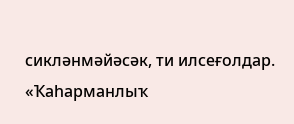сикләнмәйәсәк, ти илсеғолдар. «Ҡаһарманлыҡ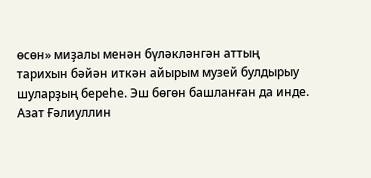өсөн» миҙалы менән бүләкләнгән аттың тарихын бәйән иткән айырым музей булдырыу шуларҙың береһе. Эш бөгөн башланған да инде.
Азат Ғәлиуллин